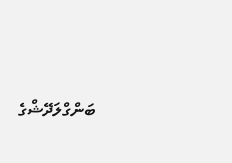ބަންގްލަދޭޝްގެ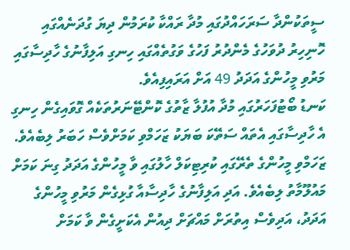ސީތަކުންދާ ސަރަހައްދުގައި މުދާ ރައްކާ ކުރަމުން ދިޔަ ގުދަނެއްގައި ހޮނިހިރު ދުވަހުގެ މެންދުރު ފަހުގެ ވަގުތެއްގައި ހިނގި އަލިފާނުގެ ހާދިސާގައި މަރުވި މީހުންގެ އަދަދު 49 އަށް އަރައިފިއެވެ.
ކަނޑު ބޯޓުފަހަރުގައި މުދާ އުފުލާ ޒާތުގެ ކޮންޓޭނަރުތަކެއް ގޮވައިގެން ހިނގި އެ ހާދިސާގައި އެތައް ސަތޭކަ ބަޔަކު ޒަހަމްވި ކަމަށްވެސް ހަބަރު ލިބެއެވެ. ޒަހަމްވި މީހުންގެ ތެރޭގައި ކުރިޓިކަލް ހާލުގައި ވާ މީހުންގެ އަދަދު ގިނަ ކަމަށް މައުލޫމާތު ލިބެއެވެ. އަދި އަލިފާނުގެ ހާދިސާއާ ގުޅިގެން މަރުވި މީހުންގެ އަދަދު، އަދިވެސް އިތުރަށް މައްޗަށް ދިއުން އެކަށީގެން ވާ ކަމަށް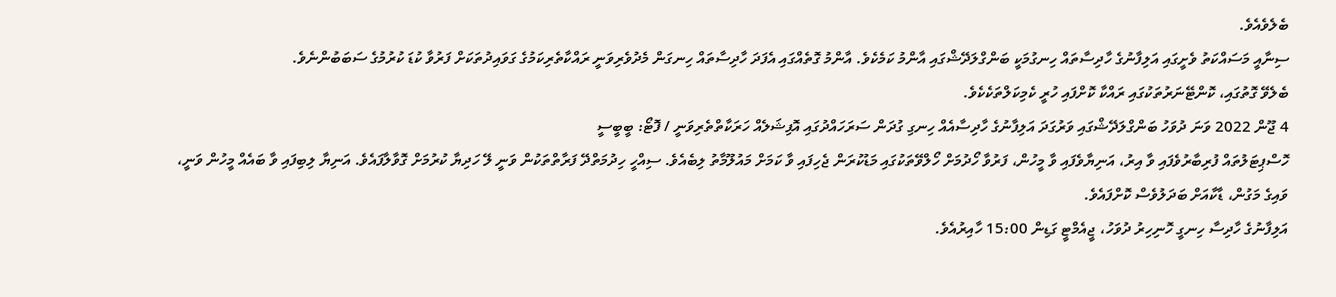ބެލެވެއެވެ.
ސިނާއީ މަސައްކަތު ވެށީގައި އަލިފާނުގެ ހާދިސާތައް ހިނގުމަކީ ބަންގްލަދޭޝްގައި އާންމު ކަމެކެވެ. އާންމު ގޮތެއްގައި އެފަދަ ހާދިސާތައް ހިނގަން މެދުވެރިވަނީ ރައްކާތެރިކަމުގެ ގަވައިދުތަކަށް ފަރުވާ ކުޑަ ކުރުމުގެ ސަބަބުންނެވެ.
ބެލެވޭ ގޮތުގައި، ކޮންޓޭނަރުތަކުގައި ރައްކާ ކޮށްފައި ހުރީ ކެމިކަލްތަކެކެވެ.
4 ޖޫން 2022 ވަނަ ދުވަހު ބަންގްލަދޭޝްގައި ވަރުގަދަ އަލިފާނުގެ ހާދިސާއެއް ހިނގި ގުދަން ސަރަހައްދުގައި އޮފިޝަލެއް ހަރަކާތްތެރިވަނީ / ފޮޓޯ: ބީބީސީ
ހޮސްޕިޓަލުތައް ފުރިބާރުވެފައި ވާ އިރު، އަނިޔާވެފައި ވާ މީހުން، ފަރުވާ ހޯދުމަށް ހޯލްވޭތަކުގައި މަޑުކުރަން ޖެހިފައި ވާ ކަމަށް މައުލޫމާތު ލިބެއެވެ. ސިއްހީ ހިދުމަތްދޭ ފަރާތްތަކުން ވަނީ ލޭ ހަދިޔާ ކުރުމަށް ގޮވާލާފައެވެ. އަނިޔާ ލިބިފައި ވާ ބައެއް މީހުން ވަނީ، ވައިގެ މަގުން، ޑާކާއަށް ބަދަލުވެސް ކޮށްފައެވެ.
އަލިފާނުގެ ހާދިސާ ހިނގީ ހޮނިހިރު ދުވަހު، ޖީއެމްޓީ ގަޑިން 15:00 ހާއިރުއެވެ.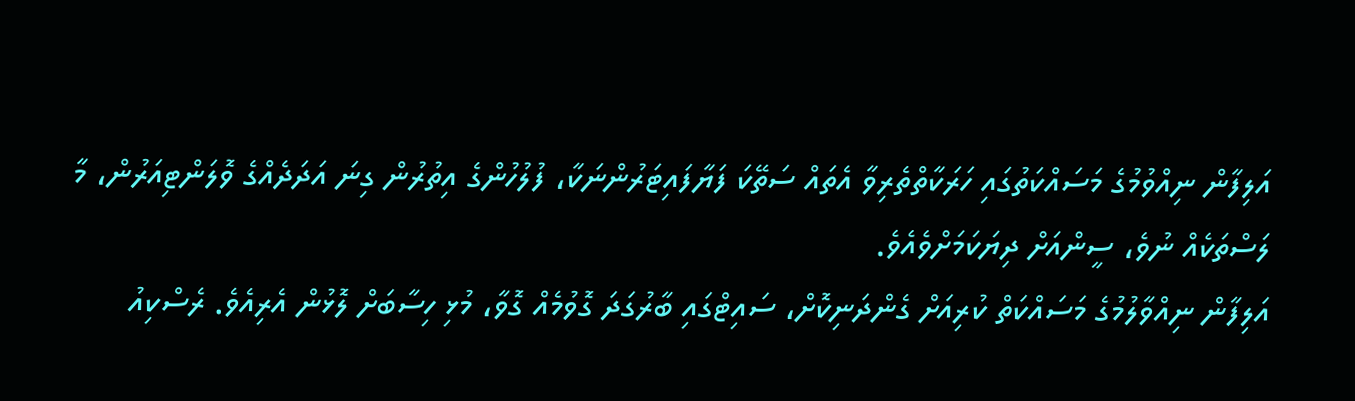އަލިފާން ނިއްވުމުގެ މަސައްކަތުގައި ހަރަކާތްތެރިވާ އެތައް ސަތޭކަ ފަޔާފައިޓަރުންނަކާ، ފުލުހުންގެ އިތުރުން ގިނަ އަދަދެއްގެ ވޮލަންޓިއަރުން، މާ ލަސްތަކެއް ނުވެ، ސީންއަށް ދިޔަކަމަށްވެއެވެ.
އަލިފާން ނިއްވާލުމުގެ މަސައްކަތް ކުރިއަށް ގެންދަނިކޮށް، ސައިޓްގައި ބާރުގަދަ ގޮވުމެއް ގޮވާ، މުޅި ހިސާބަށް ލޮޅުން އެރިއެވެ. ރެސްކިއު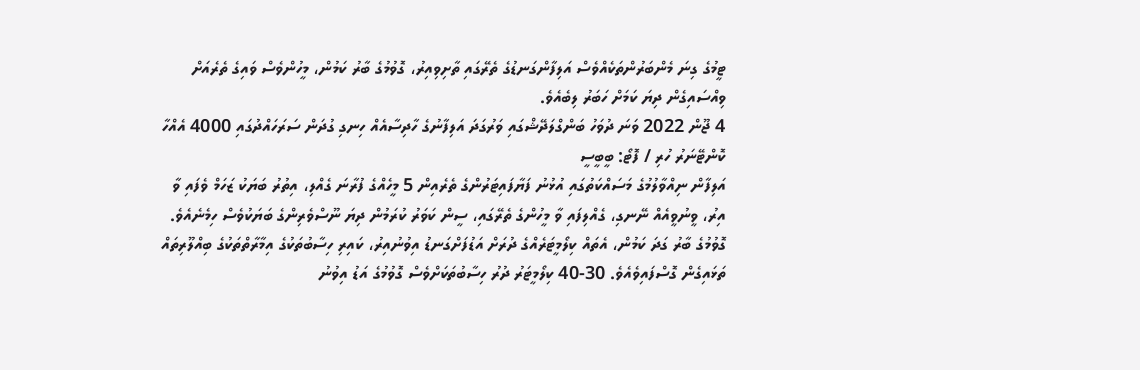ޓީމުގެ ގިނަ މެންބަރުންތަކެއްވެސް އަލިފާންގަނޑުގެ ތެރޭގައި ތާށިވިއިރު، ގޮވުމުގެ ބާރު ކަމުން، މީހުންވެސް ވައިގެ ތެރެއަށް ވިއްސައިގެން ދިޔަ ކަމަށް ހަބަރު ލިބެއެވެ.
4 ޖޫން 2022 ވަނަ ދުވަހު ބަންގްލަދޭޝްގައި ވަރުގަދަ އަލިފާނުގެ ހާދިސާއެއް ހިނގި ގުދަން ސަރަހައްދުގައި 4000 އެއްހާ ކޮންޓޭނަރު ހުރި / ފޮޓޯ: ބީބީސީ
އަލިފާން ނިއްވާލުމުގެ މަސައްކަތުގައި އުޅުނު ފަޔާފައިޓަރުންގެ ތެރެއިން 5 މީހެއްގެ ފުރާނަ ގެއްލި، އިތުރު ބަޔަކު ޒަހަމް ވެފައި ވާ އިރު، ވީނުވީއެއް ނޭނގި، ގެއްލިފައި ވާ މީހުންގެ ތެރޭގައި، ސީން ކަވަރު ކުރަމުން ދިޔަ ނޫސްވެރިންގެ ބަޔަކުވެސް ހިމެނެއެވެ.
ގޮވުމުގެ ބާރު ގަދަ ކަމުން، އެތައް ކިލޯމީޓަރެއްގެ ދުރަށް އަޑުފަށްގަނޑު އިވުނުއިރު، ކައިރި ހިސާބުތަކުގެ އިމާރާތްތަކުގެ ބިއްލޫރިތައް ތަޅައިގެން ގޮސްފައިވެއެވެ. 30-40 ކިލޯމީޓަރު ދުރު ހިސާބުތަކަށްވެސް ގޮވުމުގެ އަޑު އިވުނު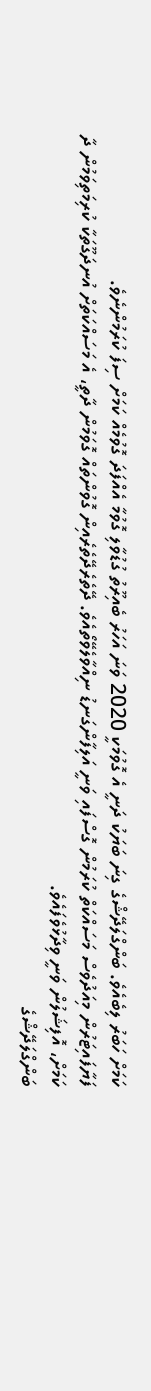ކަމަށް ހަބަރު ލިބެއެވެ. ބަންގްލަދޭޝްގެ ގިނަ ބަޔަކު ދަނީ އެ ގޮވުމަކީ 2020 ވަނަ އަހަރު ބެއިރޫތު ގުޑުވާލި ގޮވުމާ އެއްފަދަ ގޮވުމެއް ކަމަށް ސިފަ ކުރަމުންނެވެ.
ފަޔާފައިޓަރުން މިއަދުވެސް މަސައްކަތް ކުރަމުން ގޮސްފައި ވަނީ އަލިފާންގަނޑު ނިއްވާލެވޭތޯއެވެ. ދޭތެރެދޭތެރެއިން ގޮވުންތައް ގޮވަމުން ދާތީ، އެ މަސައްކަތަށް އުނދަގޫތަކާ ކުރިމަތިވަމުން ދާ ކަމަށް، އޮފިޝަލުން ވަނީ ވިދާޅުވެފައެވެ.
ބަންގްލަދޭޝްގެ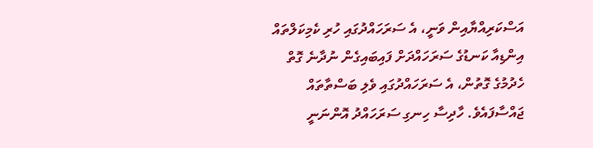އަސްކަރިއްޔާއިން ވަނީ، އެ ސަރަހައްދުގައި ހުރި ކެމިކަލްތައް އިންޑިއާ ކަނޑުގެ ސަރަހައްދަށް ފައިބައިގެން ނުދާނެ ގޮތް ހެދުމުގެ ގޮތުން، އެ ސަރަހައްދުގައި ވެލި ބަސްތާތައް ޖައްސާފައެވެ. ހާދިސާ ހިނގި ސަރަހައްދު އޮންނަނީ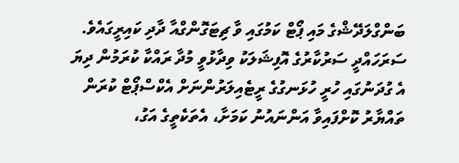ބަންގްލަދޭޝްގެ މައި ޕޯޓް ކަމުގައި ވާ ޗިޓަގޮންގްއާ ދާދި ކައިރީގައެވެ.
ސަރަހައްދީ ސަރުކާރުގެ އޮފިޝަލަކު ވިދާޅުވީ މުދާ ރައްކާ ކުރަމުން ދިޔަ އެ ގުދަނުގައި ހުރީ ހުޅަނގުގެ ރީޓެއިލަރުންނަށް އެކްސްޕޯޓް ކުރަން ތައްޔާރު ކޮށްފައިވާ އަންނައުނު ކަމަށާ، އެތަކެތީގެ އަގު،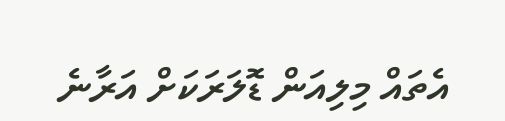އެތައް މިލިއަން ޑޮލަރަކަށް އަރާނެ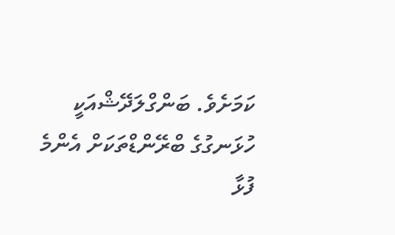ކަމަށެވެ. ބަންގްލަދޭޝްއަކީ ހުޅަނގުގެ ބްރޭންޑްތަކަށް އެންމެ ފުޅާ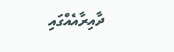ދާއިރާއެއްގައި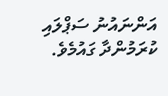އަންނައުނު ސަޕްލައި ކުރަމުންދާ ގައުމެވެ.